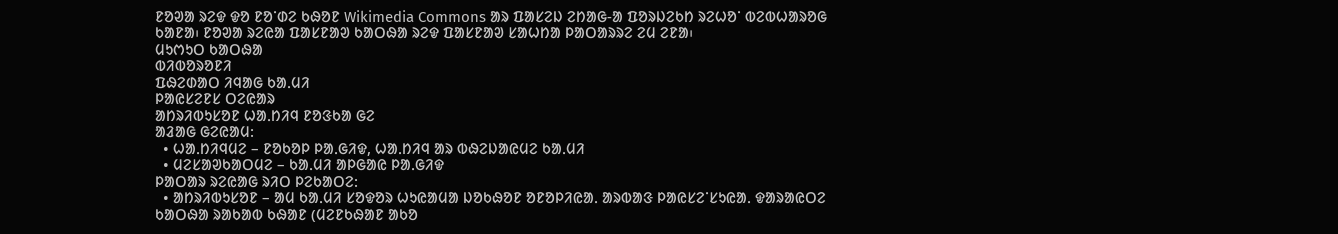ᱱᱚᱣᱟ ᱨᱮᱫ ᱫᱚ ᱱᱚᱸᱰᱮ ᱠᱷᱚᱱ Wikimedia Commons ᱟᱨ ᱯᱟᱥᱮᱡ ᱮᱴᱟᱜ-ᱟ ᱯᱚᱨᱡᱮᱠᱴ ᱨᱮᱦᱚᱸ ᱵᱮᱵᱦᱟᱨᱚᱜ ᱠᱟᱱᱟ᱾ ᱱᱚᱣᱟ ᱨᱮᱭᱟ ᱯᱟᱥᱱᱟᱣ ᱠᱟᱛᱷᱟ ᱨᱮᱫ ᱯᱟᱥᱱᱟᱣ ᱥᱟᱦᱴᱟ ᱞᱟᱛᱟᱨᱨᱮ ᱮᱢ ᱮᱱᱟ᱾
ᱢᱩᱬᱩᱛ ᱠᱟᱛᱷᱟ
ᱵᱤᱵᱚᱨᱚᱱᱤ
ᱯᱷᱮᱰᱟᱛ ᱤᱧᱟᱜ ᱠᱟᱹᱢᱤ
ᱞᱟᱭᱥᱮᱱᱥ ᱛᱮᱭᱟᱨ
ᱟᱴᱨᱤᱵᱩᱥᱚᱱ ᱦᱟᱹᱴᱤᱧ ᱱᱚᱝᱠᱟ ᱜᱮ
ᱟᱲᱟᱜ ᱜᱮᱭᱟᱢ:
  • ᱦᱟᱹᱴᱤᱧᱢᱮ – ᱱᱚᱠᱚᱞ ᱞᱟᱹᱜᱤᱫ, ᱦᱟᱹᱴᱤᱧ ᱟᱨ ᱵᱷᱮᱡᱟᱭᱢᱮ ᱠᱟᱹᱢᱤ
  • ᱢᱮᱥᱟᱣᱠᱟᱛᱢᱮ – ᱠᱟᱹᱢᱤ ᱟᱞᱜᱟᱭ ᱞᱟᱹᱜᱤᱫ
ᱞᱟᱛᱟᱨ ᱨᱮᱭᱟᱜ ᱨᱤᱛ ᱞᱮᱠᱟᱛᱮ:
  • ᱟᱴᱨᱤᱵᱩᱥᱚᱱ – ᱟᱢ ᱠᱟᱹᱢᱤ ᱥᱚᱫᱚᱨ ᱦᱩᱭᱟᱢᱟ ᱡᱚᱠᱷᱚᱱ ᱚᱱᱚᱞᱤᱭᱟᱹ ᱟᱨᱵᱟᱝ ᱞᱟᱭᱥᱮᱸᱥᱩᱭᱟᱹ ᱫᱟᱨᱟᱭᱛᱮ ᱠᱟᱛᱷᱟ ᱨᱟᱠᱟᱵ ᱠᱷᱟᱱ (ᱢᱮᱱᱠᱷᱟᱱ ᱟᱠᱚ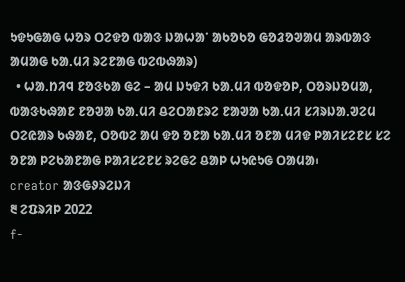ᱩᱫᱩᱜᱟᱜ ᱦᱚᱨ ᱛᱮᱫᱚ ᱵᱟᱝ ᱡᱟᱦᱟᱸ ᱟᱠᱚᱠᱚ ᱜᱚᱲᱚᱣᱟᱢ ᱟᱨᱵᱟᱝ ᱟᱢᱟᱜ ᱠᱟᱹᱢᱤ ᱨᱮᱱᱟᱜ ᱵᱮᱵᱷᱟᱨ)
  • ᱦᱟᱹᱴᱤᱧ ᱱᱚᱝᱠᱟ ᱜᱮ – ᱟᱢ ᱡᱩᱫᱤ ᱠᱟᱹᱢᱤ ᱵᱚᱫᱚᱞ, ᱛᱚᱨᱡᱚᱢᱟ, ᱵᱟᱝᱠᱷᱟᱱ ᱱᱚᱣᱟ ᱠᱟᱹᱢᱤ ᱪᱮᱛᱟᱱᱨᱮ ᱱᱟᱣᱟ ᱠᱟᱹᱢᱤ ᱥᱤᱨᱡᱟᱹᱣᱮᱢ ᱛᱮᱭᱟᱨ ᱠᱷᱟᱱ, ᱛᱚᱵᱮ ᱟᱢ ᱫᱚ ᱚᱱᱟ ᱠᱟᱹᱢᱤ ᱚᱱᱟ ᱢᱤᱫ ᱞᱟᱤᱥᱮᱱᱥ ᱥᱮ ᱚᱱᱟ ᱞᱮᱠᱟᱱᱟᱜ ᱞᱟᱤᱥᱮᱱᱥ ᱨᱮᱜᱮ ᱪᱟᱞ ᱦᱩᱭᱩᱜ ᱛᱟᱢᱟ᱾
creator ᱟᱝᱜᱽᱨᱮᱡᱤ
᱓ ᱮᱯᱨᱤᱞ 2022
f-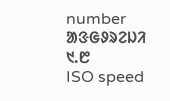number ᱟᱝᱜᱽᱨᱮᱡᱤ
᱑.᱘
ISO speed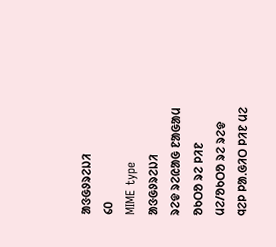ᱟᱝᱜᱽᱨᱮᱡᱤ
᱔᱐
MIME type ᱟᱝᱜᱽᱨᱮᱡᱤ
ᱨᱮᱫ ᱨᱮᱭᱟᱜ ᱱᱟᱜᱟᱢ
ᱚᱠᱛᱚ ᱨᱮ ᱞᱤᱱ ᱢᱮ/ᱚᱠᱛᱚ ᱨᱮ ᱨᱮᱫ ᱧᱮᱞ ᱞᱟᱹᱜᱤᱛ ᱞᱤᱱ ᱢᱮ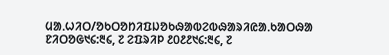ᱢᱟᱹᱦᱤᱛ/ᱚᱠᱛᱚᱴᱤᱯᱡᱚᱠᱷᱟᱵᱮᱵᱷᱟᱨᱤᱭᱟᱹᱠᱟᱛᱷᱟ
ᱱᱤᱛᱚᱜ᱑᱔:᱓᱔, ᱗ ᱮᱯᱨᱤᱞ ᱒᱐᱒᱒᱑᱔:᱓᱔, ᱗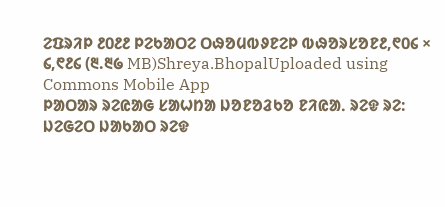ᱮᱯᱨᱤᱞ ᱒᱐᱒᱒ ᱞᱮᱠᱟᱛᱮ ᱛᱷᱚᱢᱵᱽᱱᱮᱞ ᱵᱷᱚᱨᱥᱚᱱ᱒,᱖᱐᱔ × ᱔,᱖᱒᱔ (᱓.᱓᱙ MB)Shreya.BhopalUploaded using Commons Mobile App
ᱞᱟᱛᱟᱨ ᱨᱮᱭᱟᱜ ᱥᱟᱦᱴᱟ ᱡᱚᱱᱚᱲᱠᱚ ᱱᱤᱭᱟᱹ ᱨᱮᱫ ᱨᱮ:
ᱡᱮᱜᱮᱛ ᱡᱟᱠᱟᱛ ᱨᱮᱫ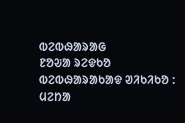ᱵᱮᱵᱷᱟᱨᱟᱜ
ᱱᱚᱶᱟ ᱨᱮᱫᱠᱚ ᱵᱮᱵᱷᱟᱨᱟᱠᱟᱫ ᱣᱤᱠᱤᱠᱚ :
ᱢᱮᱴᱟ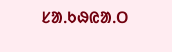ᱥᱟᱹᱠᱷᱭᱟᱹᱛ